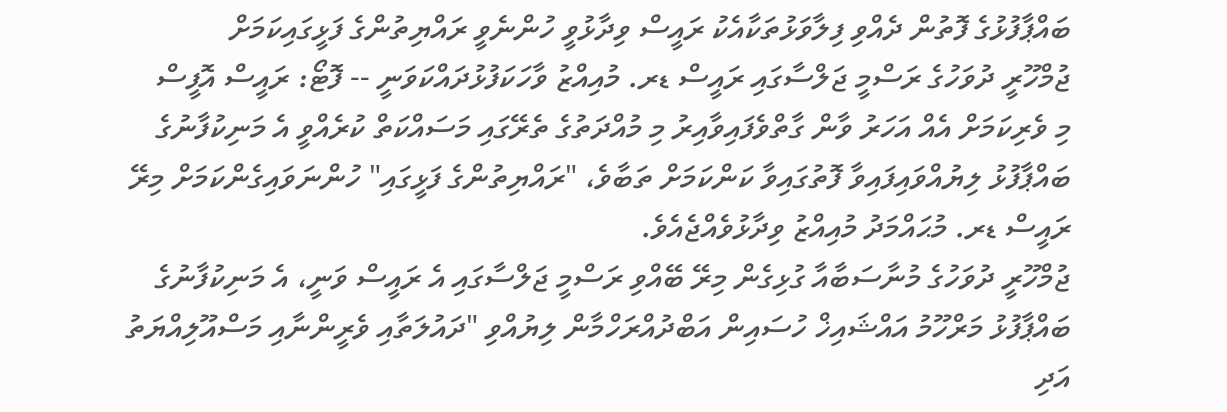ބައްޕާފުޅުގެ ފޮތުން ދެއްވި ފިލާވަޅުތަކާއެކު ރައީސް ވިދާޅުވީ ހުންނެވީ ރައްޔިތުންގެ ފަޅީގައިކަމަށް
ޖުމްހޫރީ ދުވަހުގެ ރަސްމީ ޖަލްސާގައި ރައީސް ޑރ. މުއިއްޒު ވާހަކަފުޅުދައްކަވަނީ -- ފޮޓޯ: ރައީސް އޮފީސް
މި ވެރިކަމަށް އެއް އަހަރު ވާން ގާތްވެފައިވާއިރު މި މުއްދަތުގެ ތެރޭގައި މަސައްކަތް ކުރެއްވީ އެ މަނިކުފާނުގެ ބައްޕާފުޅު ލިޔުއްވައިފައިވާ ފޮތުގައިވާ ކަންކަމަށް ތަބާވެ، "ރައްޔިތުންގެ ފަޅީގައި" ހުންނަވައިގެންކަމަށް މިރޭ ރައީސް ޑރ. މުޙައްމަދު މުއިއްޒު ވިދާޅުވެއްޖެއެވެ.
ޖުމްހޫރީ ދުވަހުގެ މުނާސަބާއާ ގުޅިގެން މިރޭ ބޭއްވި ރަސްމީ ޖަލްސާގައި އެ ރައީސް ވަނީ، އެ މަނިކުފާނުގެ ބައްޕާފުޅު މަރްހޫމު އައްޝައިޚް ހުސައިން އަބްދުއްރަހްމާން ލިޔުއްވި "ދައުލަތާއި ވެރީންނާއި މަސްއޫލިއްޔަތު އަދި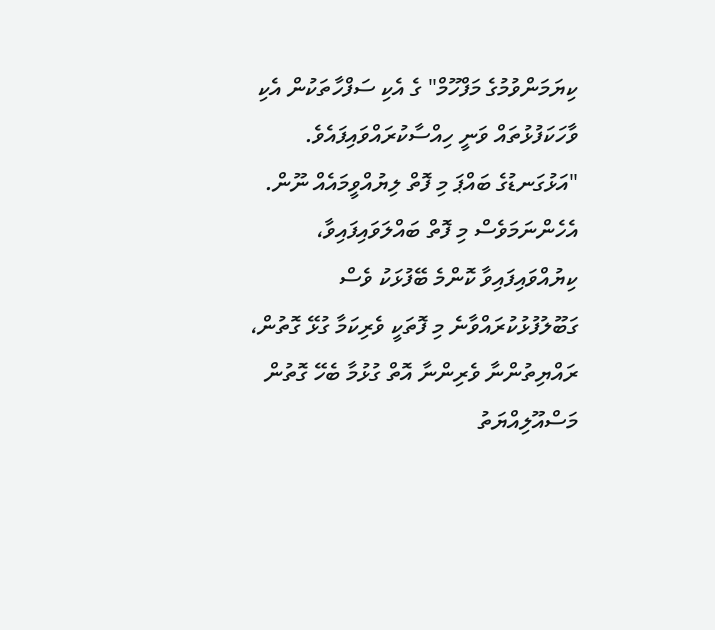ކިޔަމަންވުމުގެ މަފްހޫމް" ގެ އެކި ސަފްހާތަކުން އެކި ވާހަކަފުޅުތައް ވަނީ ހިއްސާކުރައްވައިފައެވެ.
"އަޅުގަނޑުގެ ބައްޕަ މި ފޮތް ލިޔުއްވީމައެއް ނޫން. އެހެންނަމަވެސް މި ފޮތް ބައްލަވައިފައިވާ، ކިޔުއްވައިފައިވާ ކޮންމެ ބޭފުޅަކު ވެސް ގަބޫލުފުޅުކުރައްވާނެ މި ފޮތަކީ ވެރިކަމާ ގުޅޭ ގޮތުން، ރައްޔިތުންނާ ވެރިންނާ އޮތް ގުޅުމާ ބެހޭ ގޮތުން މަސްއޫލިއްޔަތު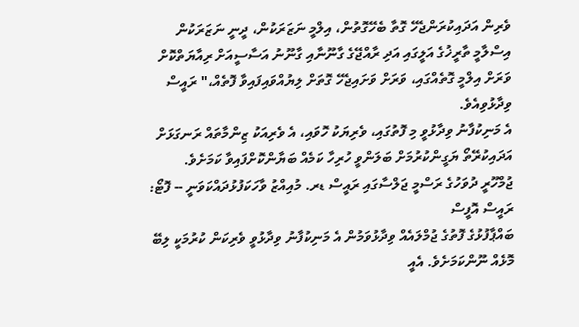ވެރިން އަދައިކުރަންޖެހޭ ގޮތާ ބެހޭގޮތުން، އިލްމީ ނަޒަރަކުން، ދީނީ ނަޒަރަކުން އިސްލާމީ ތާރީޚުގެ އަލީގައި އަދި ރާއްޖޭގެ ގާނޫނާއި ގާނޫނު އަސާސީއަށް ރިއާޔަތްކޮށް ވަރަށް އިލްމީ ގޮތެއްގައި، ވަރަށް ވަށައިޖެހޭ ގޮތަށް ލިޔުއްވައިފައިވާ ފޮތެއް،" ރައީސް ވިދާޅުވިއެވެ.
އެ މަނިކުފާނު ވިދާޅުވީ މި ފޮތުގައި، ވެރިޔަކު ހޮވައި، އެ ވެރިއަކު ޒިންމާތައް ރަނގަޅަށް އަދައިކުރޭތޯ ޔަގީންކުރުމަށް ބަލަންވީ ހުރިހާ ކަމެއް ބަޔާންކޮށްފައިވާ ކަމަށެވެ.
ޖުމްހޫރީ ދުވަހުގެ ރަސްމީ ޖަލްސާގައި ރައީސް ޑރ. މުއިއްޒު ވާހަކަފުޅުދައްކަވަނީ -- ފޮޓޯ: ރައީސް އޮފީސް
ބައްޕާފުޅުގެ ފޮތުގެ ޖުމްލައެއް ވިދާޅުވަމުން އެ މަނިކުފާނު ވިދާޅުވީ ވެރިކަން ކުރުމަކީ ލިބޭ މޮޅެއް ނޫންކަމަށެވެ. އެއީ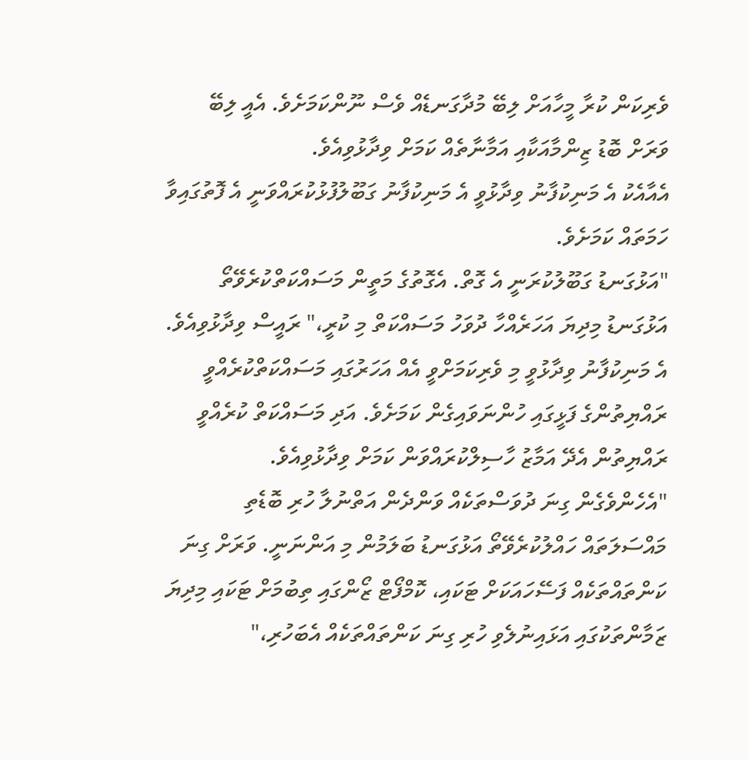ވެރިކަން ކުރާ މީހާއަށް ލިބޭ މުދާގަނޑެއް ވެސް ނޫންކަމަށެވެ. އެއީ ލިބޭ ވަރަށް ބޮޑު ޒިންމާއަކާއި އަމާނާތެއް ކަމަށް ވިދާޅުވިއެވެ.
އެއާއެކު އެ މަނިކުފާނު ވިދާޅުވީ އެ މަނިކުފާނު ގަބޫލުފުޅުކުރައްވަނީ އެ ފޮތުގައިވާ ހަމަތައް ކަމަށެވެ.
"އަޅުގަނޑު ގަބޫލުކުރަނީ އެ ގޮތް. އެގޮތުގެ މަތީން މަސައްކަތްކުރެވޭތޯ އަޅުގަނޑު މިދިޔަ އަހަރެއްހާ ދުވަހު މަސައްކަތް މި ކުރީ،" ރައީސް ވިދާޅުވިއެވެ.
އެ މަނިކުފާނު ވިދާޅުވީ މި ވެރިކަމަށްވީ އެއް އަހަރުގައި މަސައްކަތްކުރެއްވީ ރައްޔިތުންގެ ފަޅީގައި ހުންނަވައިގެން ކަމަށެވެ. އަދި މަސައްކަތް ކުރެއްވީ ރައްޔިތުން އެދޭ އަމާޒު ހާސިލްކުރައްވަން ކަމަށް ވިދާޅުވިއެވެ.
"އެހެންވެގެން ގިނަ ދުވަސްތަކެއް ވަންދެން އަތްނުލާ ހުރި ބޮޑެތި މައްސަލަތައް ހައްލުކުރެވޭތޯ އަޅުގަނޑު ބަލަމުން މި އަންނަނީ. ވަރަށް ގިނަ ކަންތައްތަކެއް ފަސޭހައަކަށް ޓަކައި، ކޮމްފޯޓް ޒޯންގައި ތިބުމަށް ޓަކައި މިދިޔަ ޒަމާންތަކުގައި އަޅައިނުލެވި ހުރި ގިނަ ކަންތައްތަކެއް އެބަހުރި،"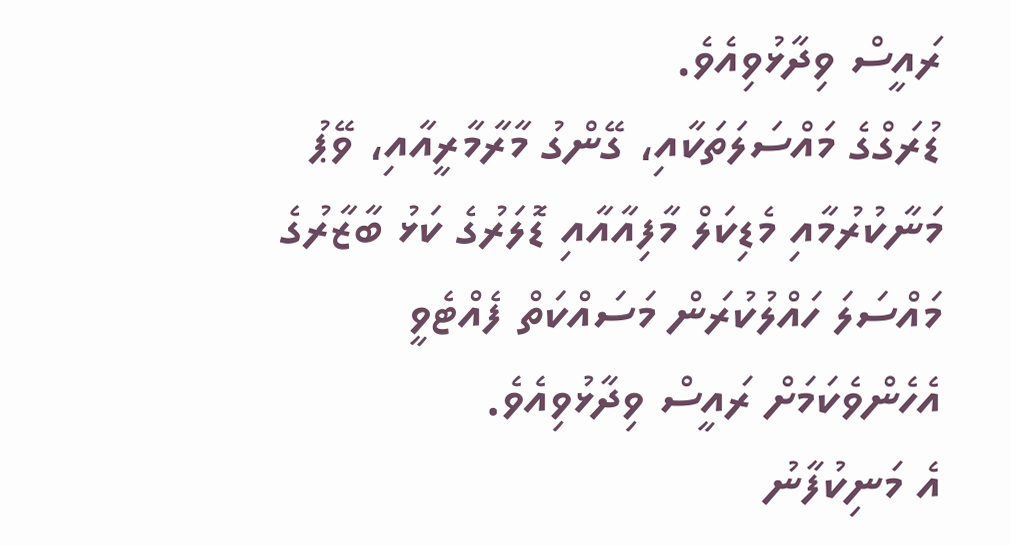ރައީސް ވިދާޅުވިއެވެ.
ޑުރަގްގެ މައްސަލަތަކާއި، ގޭންގު މާރާމާރީއާއި، ވޭޕު މަނާކުރުމާއި މެޑިކަލް މާފިއާއާއި ޑޮލަރުގެ ކަޅު ބާޒާރުގެ މައްސަލަ ހައްލުކުރަން މަސައްކަތް ފެއްޓެވީ އެހެންވެކަމަށް ރައީސް ވިދާޅުވިއެވެ.
އެ މަނިކުފާނު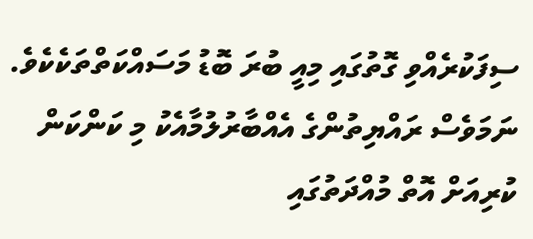ސިފަކުރެއްވި ގޮތުގައި މިއީ ބުރަ ބޮޑު މަސައްކަތްތަކެކެވެ. ނަމަވެސް ރައްޔިތުންގެ އެއްބާރުލުމާއެކު މި ކަންކަން ކުރިއަށް އޮތް މުއްދަތުގައި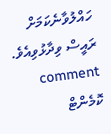ހައްލުވާނެކަމަށް ރައީސް ވިދާޅުވިއެވެ.
comment ކޮމެންޓް